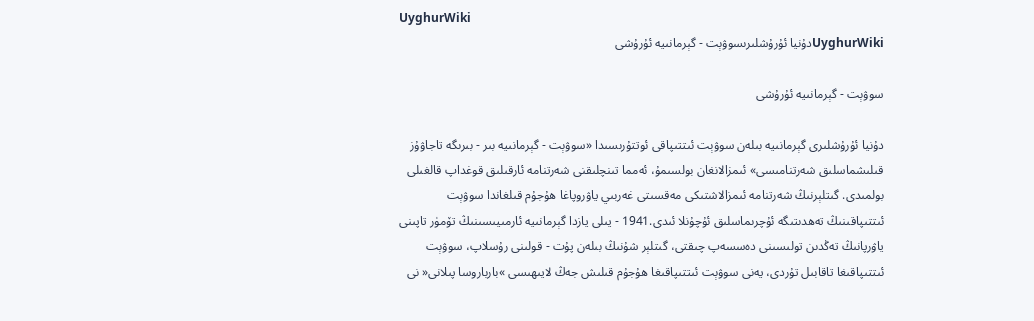UyghurWiki
UyghurWikiدۇنيا ئۇرۇشلىرىسوۋېت - گېرمانىيە ئۇرۇشى

سوۋېت - گېرمانىيە ئۇرۇشى

دۇنيا ئۇرۇشلىرى گېرمانىيە بىلەن سوۋېت ئىتتىپاقى ئوتتۇرىسىدا «سوۋېت - گېرمانىيە بىر - بىرىگە تاجاۋۇز قىلىشماسلىق شەرتنامىسى» ئىمزالانغان بولسىمۇ، ئەمما تىنچلىقنى شەرتنامە ئارقىلىق قوغداپ قالغىلى بولمىدى. گىتلېرنىڭ شەرتنامە ئىمزالاشتىكى مەقسىتى غەربىي ياۋروپاغا ھۇجۇم قىلغاندا سوۋېت ئىتتىپاقىنىڭ تەھدىتىگە ئۇچرىماسلىق ئۇچۇنلا ئىدى.1941 - يىلى يازدا گېرمانىيە ئارمىيىسىنىڭ تۆمۈر تاپىنى ياۋرپانىڭ تەڭدىن تولىسىنى دەسسەپ چىقتى، گىتلېر شۇنىڭ بىلەن پۇت - قولىنى رۇسلاپ، سوۋېت ئىتتىپاقىغا تاقابىل تۇردى، يەنى سوۋېت ئىتتىپاقىغا ھۇجۇم قىلىش جەڭ لايىھىسى »بارباروسا پىلانى« نى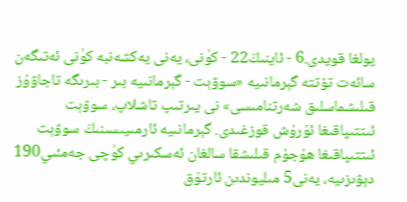يولغا قويدى.6 - ئاينىڭ22 - كۈنى، يەنى يەكشەنبە كۈنى ئەتىگەن سائەت تۆتتە گېرمانىيە «سوۋېت - گېرمانىيە بىر - بىرىگە تاجاۋۇز قىلىشماسلىق شەرتنامىسى» نى يىرتىپ تاشلاپ، سوۋېت ئىتتىپاقىغا ئۇرۇش قوزغىدى. گېرمانىيە ئارمىيىسىنىڭ سوۋېت ئىتتىپاقىغا ھۇجۇم قىلىشقا سالغان ئەسكىرىي كۈچى جەمئىي190 دېۋىزىيە، يەنى5 مىليوندىن ئارتۇق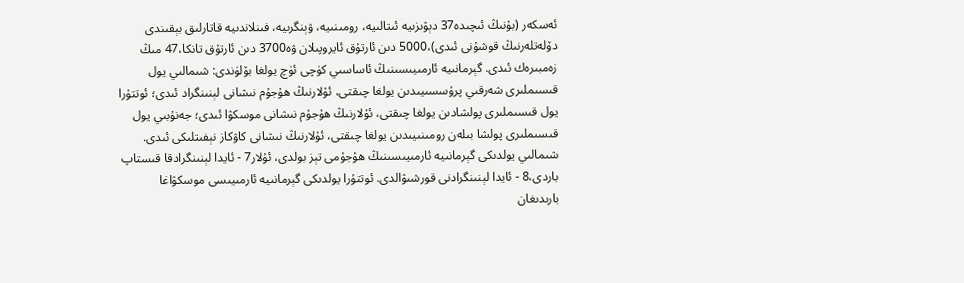ئەسكەر (بۇنىڭ ئىچىدە37 دېۋىزىيە ئىتالىيە، رومىنىيە، ۋېنگرىيە، فىنلاندىيە قاتارلىق بېقىندى دۆلەتلەرنىڭ قوشۇنى ئىدى)،5000 دىن ئارتۇق ئايروپىلان ۋە3700 دىن ئارتۇق تانكا،47 مىڭ زەمبىرەك ئىدى. گېرمانىيە ئارمىيىسىنىڭ ئاساسىي كۈچى ئۈچ يولغا بۆلۈندى: شىمالىي يول قىسىملىرى شەرقىي پرۇسسىيىدىن يولغا چىقتى، ئۇلارنىڭ ھۇجۇم نىشانى لېنىنگراد ئىدى؛ ئوتتۇرا يول قىسىملىرى پولشادىن يولغا چىقتى، ئۇلارنىڭ ھۇجۇم نىشانى موسكۋا ئىدى؛ جەنۇبىي يول قىسىملىرى پولشا بىلەن رومىنىيىدىن يولغا چىقتى، ئۇلارنىڭ نىشانى كاۋكاز نېفىتلىكى ئىدى. شىمالىي يولدىكى گېرمانىيە ئارمىيىسىنىڭ ھۇجۇمى تېز بولدى، ئۇلار7 - ئايدا لېنىنگرادقا قىستاپ باردى،8 - ئايدا لېنىنگرادنى قورشىۋالدى. ئوتتۇرا يولدىكى گېرمانىيە ئارمىيىسى موسكۋاغا بارىدىغان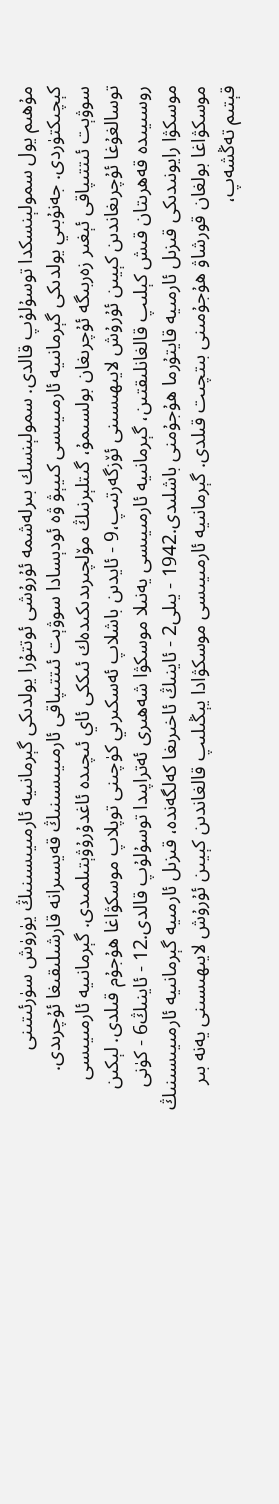مۇھىم يول سمولېنسكدا توسۇلۇپ قالدى. سمولېنسك بىرلەشمە ئۇرۇشى ئوتتۇرا يولدىكى گېرمانىيە ئارمىيىسىنىڭ يۈرۈش سۈرئىتىنى كېچىكتۈردى. جەنۇبىي يولدىكى گېرمانىيە ئارمىيىسى كىيېۋ ۋە ئودېسادا سوۋېت ئىتتىپاقى ئارمىيىسىنىڭ قەيسىرانە قارشىلىقىغا ئۇچرىدى. سوۋېت ئىتتىپاقى ئېغىر زەربىگە ئۇچرىغان بولسىمۇ، گىتلېرنىڭ مۆلچىرىدىكىدەك ئىككى ئاي ئىچىدە ئاغدۇرۇۋېتىلمىدى. گېرمانىيە ئارمىيىسى توسالغۇغا ئۇچرىغاندىن كېيىن ئۇرۇش لايىھىسىنى ئۆزگەرتىپ،9 - ئايدىن باشلاپ ئەسكىرىي كۈچىنى توپلاپ موسكۋاغا ھۇجۇم قىلدى. لېكىن روسىيىدە قەھرىتان قىش كېلىپ قالغانلىقتىن، گېرمانىيە ئارمىيىسى يەنىلا موسكۋا شەھىرى ئەتراپىدا توسۇلۇپ قالدى.12 - ئاينىڭ6 - كۈنى موسكۋا رايونىدىكى قىزىل ئارمىيە قايتۇرما ھۇجۇمنى باشلىدى.1942 - يىلى2 - ئاينىڭ ئاخىرىغا كەلگەندە، قىزىل ئارمىيە گېرمانىيە ئارمىيىسىنىڭ موسكۋاغا بولغان قورشاۋ ھۇجۇمىنى بىتچىت قىلدى. گېرمانىيە ئارمىيىسى موسكۋادا يېڭىلىپ قالغاندىن كېيىن ئۇرۇش لايىھىسىنى يەنە بىر قېتىم تەڭشەپ،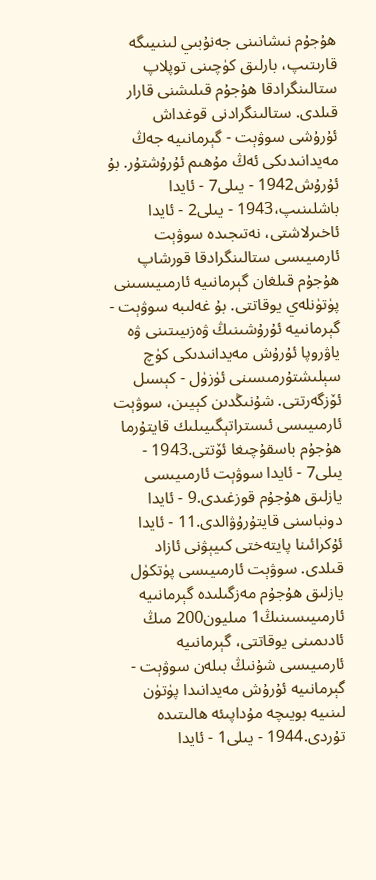ھۇجۇم نىشانىنى جەنۇبىي لىنىيىگە قارىتىپ، بارلىق كۈچىنى توپلاپ ستالىنگرادقا ھۇجۇم قىلىشنى قارار قىلدى. ستالىنگرادنى قوغداش ئۇرۇشى سوۋېت - گېرمانىيە جەڭ مەيدانىدىكى ئەڭ مۇھىم ئۇرۇشتۇر. بۇ ئۇرۇش1942 - يىلى7 - ئايدا باشلىنىپ،1943 - يىلى2 - ئايدا ئاخىرلاشتى، نەتىجىدە سوۋېت ئارمىيىسى ستالىنگرادقا قورشاپ ھۇجۇم قىلغان گېرمانىيە ئارمىيىسىنى پۈتۈنلەي يوقاتتى. بۇ غەلىبە سوۋېت - گېرمانىيە ئۇرۇشىنىڭ ۋەزىيىتىنى ۋە ياۋروپا ئۇرۇش مەيدانىدىكى كۈچ سېلىشتۇرمىسىنى ئۈزۈل - كېسىل ئۆزگەرتتى. شۇنىڭدىن كېيىن، سوۋېت ئارمىيىسى ئىستراتېگىيىلىك قايتۇرما ھۇجۇم باسقۇچىغا ئۆتتى.1943 - يىلى7 - ئايدا سوۋېت ئارمىيىسى يازلىق ھۇجۇم قوزغىدى.9 - ئايدا دونباسنى قايتۇرۇۋالدى.11 - ئايدا ئۇكرائىنا پايتەختى كىيېۋنى ئازاد قىلدى. سوۋېت ئارمىيىسى پۈتكۈل يازلىق ھۇجۇم مەزگىلىدە گېرمانىيە ئارمىيىسىنىڭ1 مىليون200 مىڭ ئادىمىنى يوقاتتى، گېرمانىيە ئارمىيىسى شۇنىڭ بىلەن سوۋېت - گېرمانىيە ئۇرۇش مەيدانىدا پۈتۈن لىنىيە بويىچە مۇداپىئە ھالىتىدە تۇردى.1944 - يىلى1 - ئايدا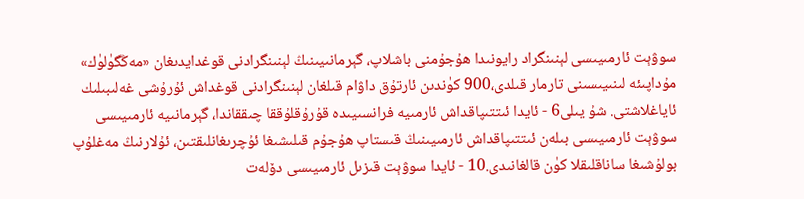سوۋېت ئارمىيىسى لېنىنگراد رايونىدا ھۇجۇمنى باشلاپ، گېرمانىيىنىڭ لېنىنگرادنى قوغدايدىغان «مەڭگۈلۈك» مۇداپىئە لىنىيىسىنى تارمار قىلدى،900 كۈندىن ئارتۇق داۋام قىلغان لېنىنگرادنى قوغداش ئۇرۇشى غەلىبىلىك ئاياغلاشتى. شۇ يىلى6 - ئايدا ئىتتىپاقداش ئارمىيە فرانسىيىدە قۇرۇقلۇققا چىققاندا، گېرمانىيە ئارمىيىسى سوۋېت ئارمىيىسى بىلەن ئىتتىپاقداش ئارمىيىنىڭ قىستاپ ھۇجۇم قىلىشىغا ئۇچرىغانلىقتىن، ئۇلارنىڭ مەغلۇپ بولۇشىغا ساناقلىقلا كۈن قالغانىدى.10 - ئايدا سوۋېت قىزىل ئارمىيىسى دۆلەت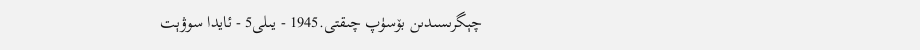چېگرىسىدىن بۆسۈپ چىقتى.1945 - يىلى5 - ئايدا سوۋېت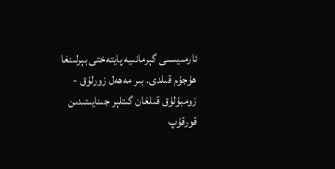ئارمىيىسى گېرمانىيە پايتەختى بېرلىنغا ھۇجۇم قىلدى. بىر مەھەل زورلۇق - زومبۇلۇق قىلغان گىتلېر جىنايىتىدىن قورقۇپ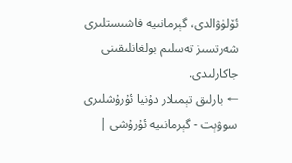ئۆلۈۋالدى، گېرمانىيە فاشىستلىرى شەرتسىز تەسلىم بولغانلىقىنى جاكارلىدى.
← بارلىق تېمىلار دۇنيا ئۇرۇشلىرى
سوۋېت - گېرمانىيە ئۇرۇشى |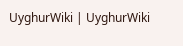UyghurWiki | UyghurWiki